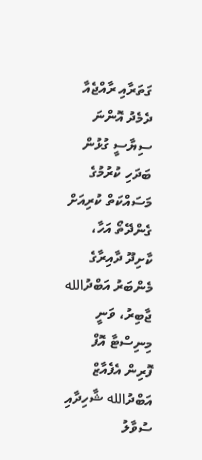ގަތަރާއި ރާއްޖެއާ ދެމެދު އޮންނަ ސިޔާސީ ގުޅުން ބަދަހި ކުރުމުގެ މަސައްކަތް ކުރިއަށް ގެންދޭތޯ އަހާ، ކާށިދޫ ދާއިރާގެ މެންބަރު އަބްދުالله ޖާބިރު، ވަނީ މިނިސްޓާ އޮފް ފޮރިން އެފެއާޒް އަބްދުالله ޝާހިދާއި ސުވާލު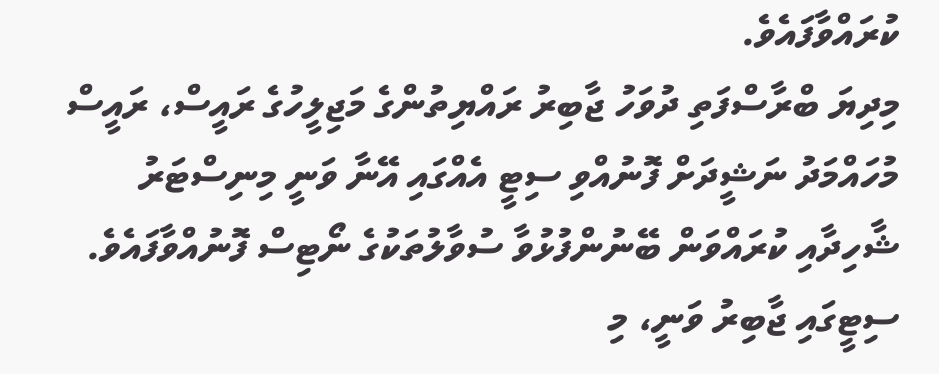ކުރައްވާފައެވެ.
މިދިޔަ ބްރާސްފަތި ދުވަހު ޖާބިރު ރައްޔިތުންގެ މަޖިލީހުގެ ރައީސް، ރައީސް މުހައްމަދު ނަޝީދަށް ފޮނުއްވި ސިޓީ އެއްގައި އޭނާ ވަނީ މިނިސްޓަރު ޝާހިދާއި ކުރައްވަން ބޭނުންފުޅުވާ ސުވާލުތަކުގެ ނޯޓިސް ފޮނުއްވާފައެވެ. ސިޓީގައި ޖާބިރު ވަނީ، މި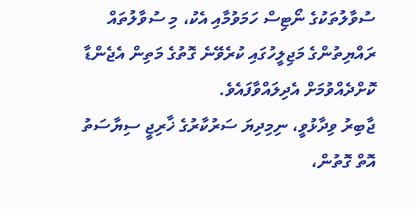ސުވާލުތަކުގެ ނޯޓިސް ހަމަވުމާއި އެކު، މި ސުވާލުތައް ރައްޔިތުންގެ މަޖިލީހުގައި ކުރެވޭނެ ގޮތުގެ މަތިން އެޖެންޑާ ކޮށްދެއްވުމަށް އެދިލައްވާފައެވެ.
ޖާބިރު ވިދާޅުވީ، ނިމިދިޔަ ސަރުކާރުގެ ޚާރިޖީ ސިޔާސަތު އޮތް ގޮތުން،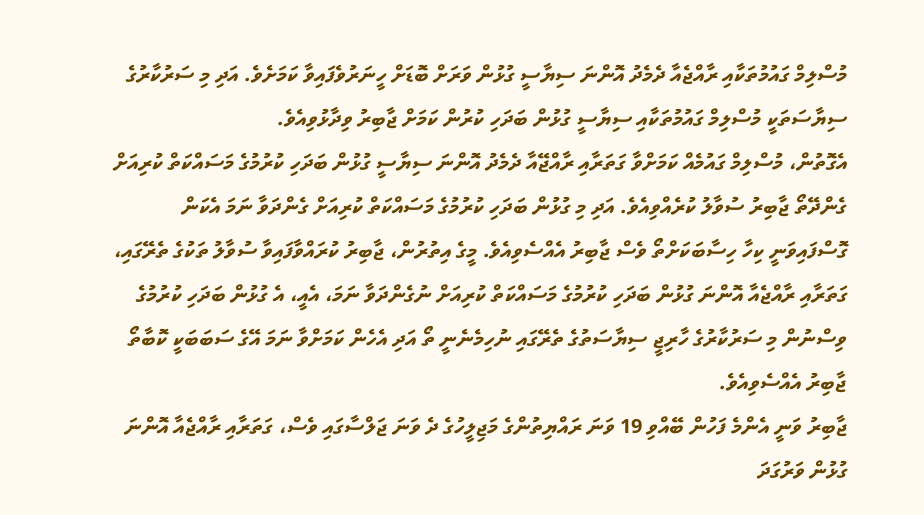މުސްލިމް ގައުމުތަކާއި ރާއްޖެއާ ދެމެދު އޮންނަ ސިޔާސީ ގުޅުން ވަރަށް ބޮޑަށް ހީނަރުވެފައިވާ ކަމަށެވެ. އަދި މި ސަރުކާރުގެ ސިޔާސަތަކީ މުސްލިމް ގައުމުތަކާއި ސިޔާސީ ގުޅުން ބަދަހި ކުރުން ކަމަށް ޖާބިރު ވިދާޅުވިއެވެ.
އެގޮތުން، މުސްލިމް ގައުމެއް ކަމަށްވާ ގަތަރާއި ރާއްޖޭއާ ދެމެދު އޮންނަ ސިޔާސީ ގުޅުން ބަދަހި ކުރުމުގެ މަސައްކަތް ކުރިއަށް ގެންދޭތޯ ޖާބިރު ސުވާލު ކުރެއްވިއެވެ. އަދި މި ގުޅުން ބަދަހި ކުރުމުގެ މަސައްކަތް ކުރިއަށް ގެންދަވާ ނަމަ އެކަން ގޮސްފައިވަނީ ކިހާ ހިސާބަކަށްތޯ ވެސް ޖާބިރު އެއްސެވިއެވެ. މީގެ އިތުރުން، ޖާބިރު ކުރައްވާފައިވާ ސުވާލު ތަކުގެ ތެރޭގައި، ގަތަރާއި ރާއްޖެއާ އޮންނަ ގުޅުން ބަދަހި ކުރުމުގެ މަސައްކަތް ކުރިއަށް ނުގެންދަވާ ނަމަ، އެއީ، އެ ގުޅުން ބަދަހި ކުރުމުގެ ވިސްނުން މި ސަރުކާރުގެ ހާރިޖީ ސިޔާސަތުގެ ތެރޭގައި ނުހިމެނެނީ ތޯ އަދި އެހެން ކަމަށްވާ ނަމަ އޭގެ ސަބަބަކީ ކޮބާތޯ ޖާބިރު އެއްސެވިއެވެ.
ޖާބިރު ވަނީ އެންމެ ފަހުން ބޭއްވި 19 ވަނަ ރައްޔިތުންގެ މަޖިލީހުގެ ދެ ވަނަ ޖަލްސާގައި ވެސް، ގަތަރާއި ރާއްޖެއާ އޮންނަ ގުޅުން ވަރުގަދަ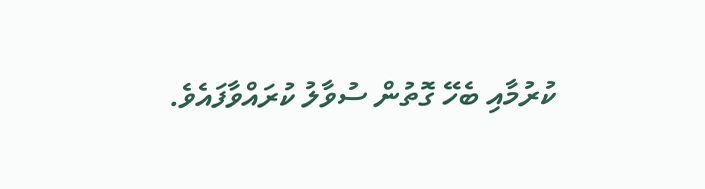ކުރުމާއި ބެހޭ ގޮތުން ސުވާލު ކުރައްވާފައެވެ.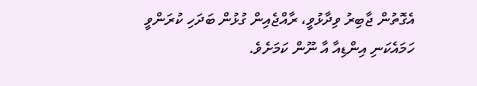އެގޮތުން ޖާބިރު ވިދާޅުވީ، ރާއްޖެއިން ގުޅުން ބަދަހި ކުރަންވީ ހަމައެކަނި އިންޑިއާ އާ ނޫން ކަމަށެވެ.